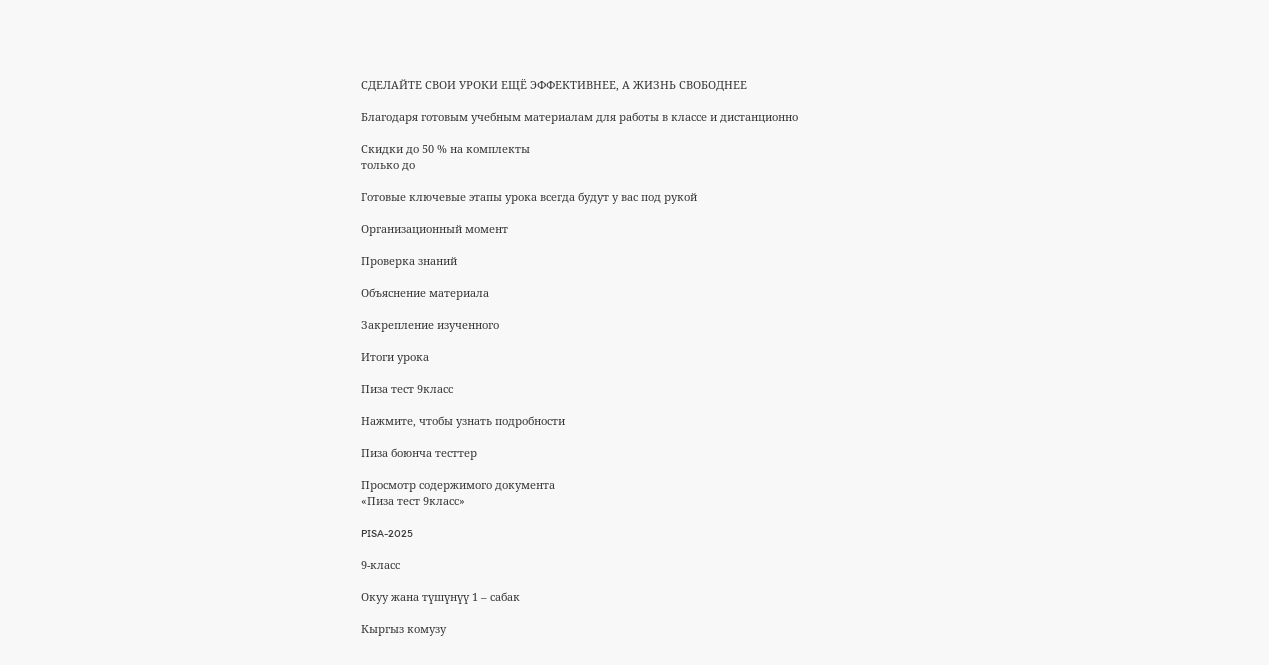СДЕЛАЙТЕ СВОИ УРОКИ ЕЩЁ ЭФФЕКТИВНЕЕ, А ЖИЗНЬ СВОБОДНЕЕ

Благодаря готовым учебным материалам для работы в классе и дистанционно

Скидки до 50 % на комплекты
только до

Готовые ключевые этапы урока всегда будут у вас под рукой

Организационный момент

Проверка знаний

Объяснение материала

Закрепление изученного

Итоги урока

Пиза тест 9класс

Нажмите, чтобы узнать подробности

Пиза боюнча тесттер

Просмотр содержимого документа
«Пиза тест 9класс»

PISA-2025

9-класс

Окуу жана түшүнүү 1 – сабак

Кыргыз комузу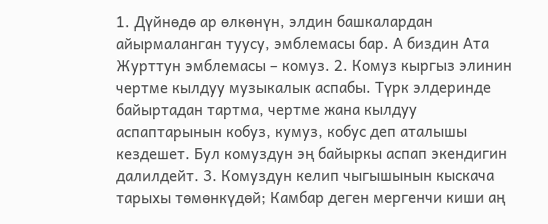1. Дүйнөдө ар өлкөнүн, элдин башкалардан айырмаланган туусу, эмблемасы бар. А биздин Ата Журттун эмблемасы – комуз. 2. Комуз кыргыз элинин чертме кылдуу музыкалык аспабы. Түрк элдеринде байыртадан тартма, чертме жана кылдуу аспаптарынын кобуз, кумуз, кобус деп аталышы кездешет. Бул комуздун эң байыркы аспап экендигин далилдейт. 3. Комуздун келип чыгышынын кыскача тарыхы төмөнкүдөй; Камбар деген мергенчи киши аң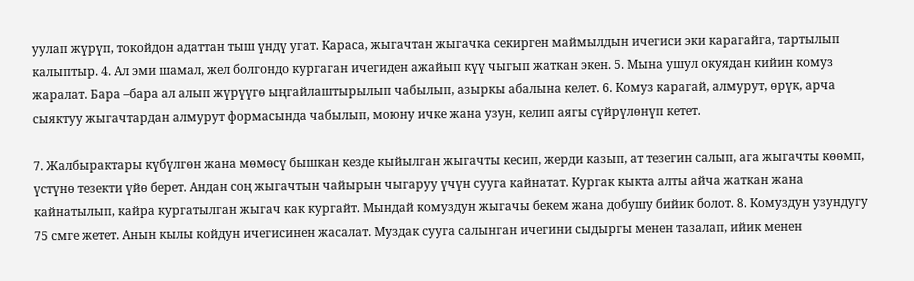уулап жүрүп, токойдон адаттан тыш үндү угат. Караса, жыгачтан жыгачка секирген маймылдын ичегиси эки карагайга, тартылып калыптыр. 4. Ал эми шамал, жел болгондо кургаган ичегиден ажайып күү чыгып жаткан экен. 5. Мына ушул окуядан кийин комуз жаралат. Бара –бара ал алып жүрүүгө ыңгайлаштырылып чабылып, азыркы абалына келет. 6. Комуз карагай, алмурут, өрүк, арча сыяктуу жыгачтардан алмурут формасында чабылып, моюну ичке жана узун, келип аягы сүйрүлөнүп кетет.

7. Жалбырактары күбүлгөн жана мөмөсү бышкан кезде кыйылган жыгачты кесип, жерди казып, ат тезегин салып, ага жыгачты көөмп, үстүнө тезекти үйө берет. Андан соң жыгачтын чайырын чыгаруу үчүн сууга кайнатат. Кургак кыкта алты айча жаткан жана кайнатылып, кайра кургатылган жыгач как кургайт. Мындай комуздун жыгачы бекем жана добушу бийик болот. 8. Комуздун узундугу 75 смге жетет. Анын кылы койдун ичегисинен жасалат. Муздак сууга салынган ичегини сыдыргы менен тазалап, ийик менен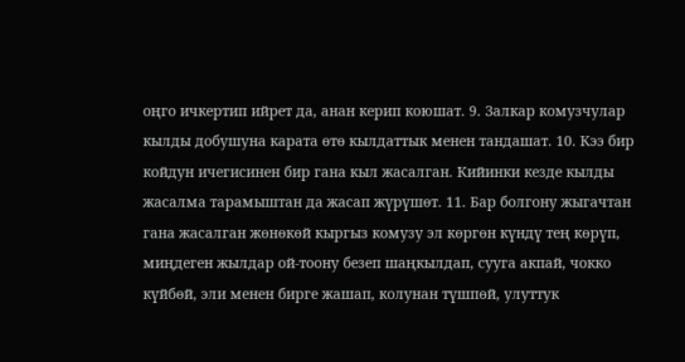оңго ичкертип ийрет да, анан керип коюшат. 9. Залкар комузчулар кылды добушуна карата өтө кылдаттык менен тандашат. 10. Кээ бир койдун ичегисинен бир гана кыл жасалган. Кийинки кезде кылды жасалма тарамыштан да жасап жүрүшөт. 11. Бар болгону жыгачтан гана жасалган жөнөкөй кыргыз комузу эл көргөн күндү тең көрүп, миңдеген жылдар ой-тоону безеп шаңкылдап, сууга акпай, чокко күйбөй, эли менен бирге жашап, колунан түшпөй, улуттук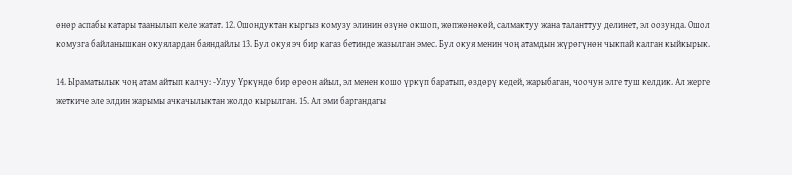өнөр аспабы катары таанылып келе жатат. 12. Ошондуктан кыргыз комузу элинин өзүнө окшоп, жөпжөнөкөй, салмактуу жана таланттуу делинет, эл оозунда. Ошол комузга байланышкан окуялардан баяндайлы 13. Бул окуя эч бир кагаз бетинде жазылган эмес. Бул окуя менин чоң атамдын жүрөгүнөн чыкпай калган кыйкырык.

14. Ыраматылык чоң атам айтып калчу: -Улуу Үркүндө бир өрөон айыл, эл менен кошо үркүп баратып, өздөрү кедей, жарыбаган, чоочун элге туш келдик. Ал жерге жеткиче эле элдин жарымы ачкачылыктан жолдо кырылган. 15. Ал эми баргандагы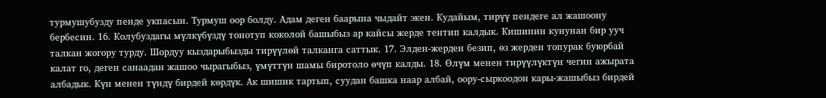турмушубузду пенде укпасын. Турмуш оор болду. Адам деген баарына чыдайт экен. Кудайым, тирүү пендеге ал жашоону бербесин. 16. Колубуздагы мүлкүбүздү тонотуп коколой башыбыз ар кайсы жерде тентип калдык. Кишинин кунунан бир ууч талкан жогору турду. Шордуу кыздарыбызды тирүүлөй талканга саттык. 17. Элден-жерден безип, өз жерден топурак буюрбай калат го, деген санаадан жашоо чырагыбыз, үмүттүн шамы биротоло өчүп калды. 18. Өлүм менен тирүүлүктүн чегин ажырата албадык. Күн менен түндү бирдей көрдүк. Ак шишик тартып, суудан башка наар албай, оору-сыркоодон кары-жашыбыз бирдей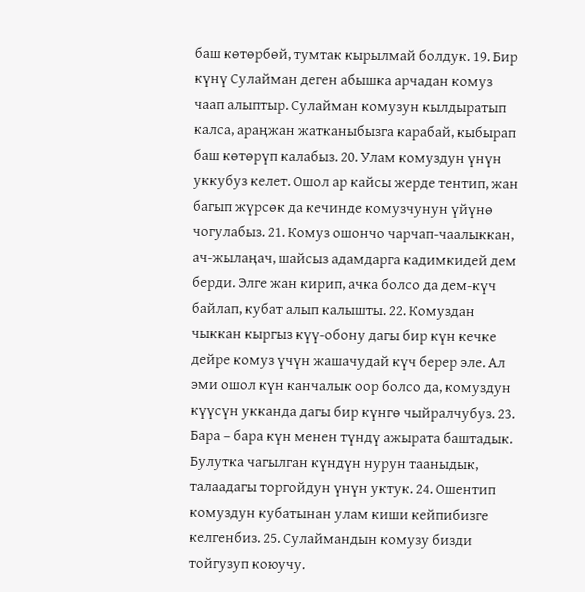баш көтөрбөй, тумтак кырылмай болдук. 19. Бир күнү Сулайман деген абышка арчадан комуз чаап алыптыр. Сулайман комузун кылдыратып калса, араңжан жатканыбызга карабай, кыбырап баш көтөрүп калабыз. 20. Улам комуздун үнүн уккубуз келет. Ошол ар кайсы жерде тентип, жан багып жүрсөк да кечинде комузчунун үйүнө чогулабыз. 21. Комуз ошончо чарчап-чаалыккан, ач-жылаңач, шайсыз адамдарга кадимкидей дем берди. Элге жан кирип, ачка болсо да дем-күч байлап, кубат алып калышты. 22. Комуздан чыккан кыргыз күү-обону дагы бир күн кечке дейре комуз үчүн жашачудай күч берер эле. Ал эми ошол күн канчалык оор болсо да, комуздун күүсүн укканда дагы бир күнгө чыйралчубуз. 23. Бара – бара күн менен түндү ажырата баштадык. Булутка чагылган күндүн нурун тааныдык, талаадагы торгойдун үнүн уктук. 24. Ошентип комуздун кубатынан улам киши кейпибизге келгенбиз. 25. Сулаймандын комузу бизди тойгузуп коюучу.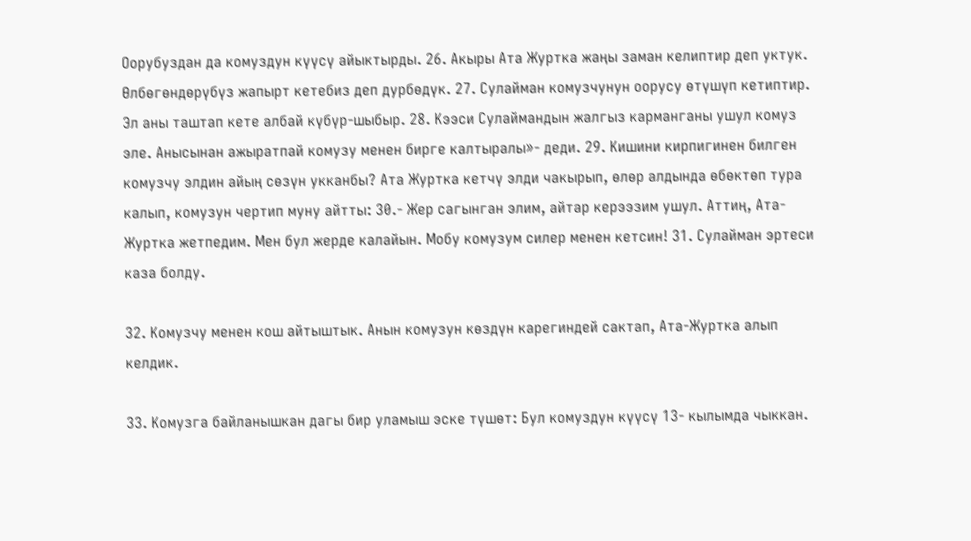Оорубуздан да комуздун күүсү айыктырды. 26. Акыры Ата Журтка жаңы заман келиптир деп уктук. Өлбөгөндөрүбүз жапырт кетебиз деп дурбөдүк. 27. Сулайман комузчунун оорусу өтүшүп кетиптир. Эл аны таштап кете албай күбүр-шыбыр. 28. Кээси Сулаймандын жалгыз карманганы ушул комуз эле. Анысынан ажыратпай комузу менен бирге калтыралы»- деди. 29. Кишини кирпигинен билген комузчу элдин айың сөзүн укканбы? Ата Журтка кетчү элди чакырып, өлөр алдында өбөктөп тура калып, комузун чертип муну айтты: 30.- Жер сагынган элим, айтар керээзим ушул. Аттиң, Ата-Журтка жетпедим. Мен бул жерде калайын. Мобу комузум силер менен кетсин! 31. Сулайман эртеси каза болду.

32. Комузчу менен кош айтыштык. Анын комузун көздүн карегиндей сактап, Ата-Журтка алып келдик.

33. Комузга байланышкан дагы бир уламыш эске түшөт: Бул комуздун күүсү 13- кылымда чыккан.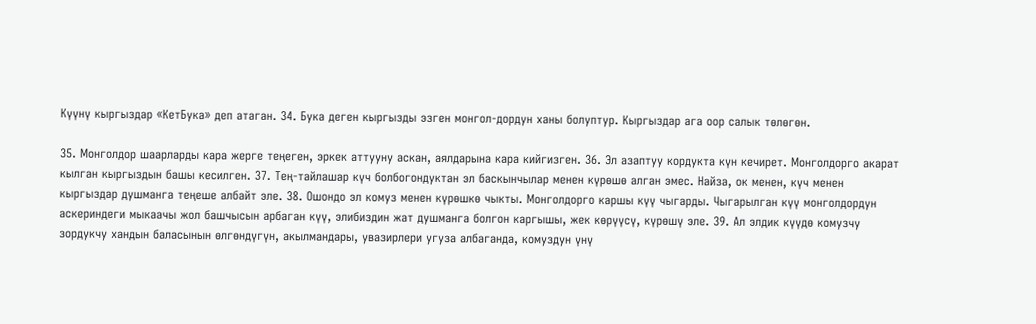Күүнү кыргыздар «КетБука» деп атаган. 34. Бука деген кыргызды эзген монгол-дордун ханы болуптур. Кыргыздар ага оор салык төлөгөн.

35. Монголдор шаарларды кара жерге теңеген, эркек аттууну аскан, аялдарына кара кийгизген. 36. Эл азаптуу кордукта күн кечирет. Монголдорго акарат кылган кыргыздын башы кесилген. 37. Тең-тайлашар күч болбогондуктан эл баскынчылар менен күрөшө алган эмес. Найза, ок менен, күч менен кыргыздар душманга теңеше албайт эле. 38. Ошондо эл комуз менен күрөшкө чыкты. Монголдорго каршы күү чыгарды. Чыгарылган күү монголдордун аскериндеги мыкаачы жол башчысын арбаган күү, элибиздин жат душманга болгон каргышы, жек көрүүсү, күрөшү эле. 39. Ал элдик күүдө комузчу зордукчу хандын баласынын өлгөндүгүн, акылмандары, увазирлери угуза албаганда, комуздун үнү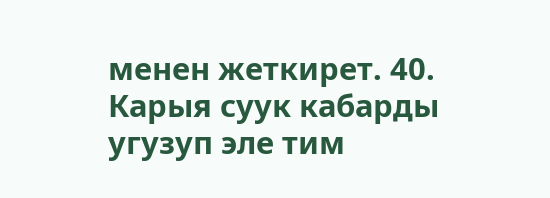менен жеткирет. 40. Карыя суук кабарды угузуп эле тим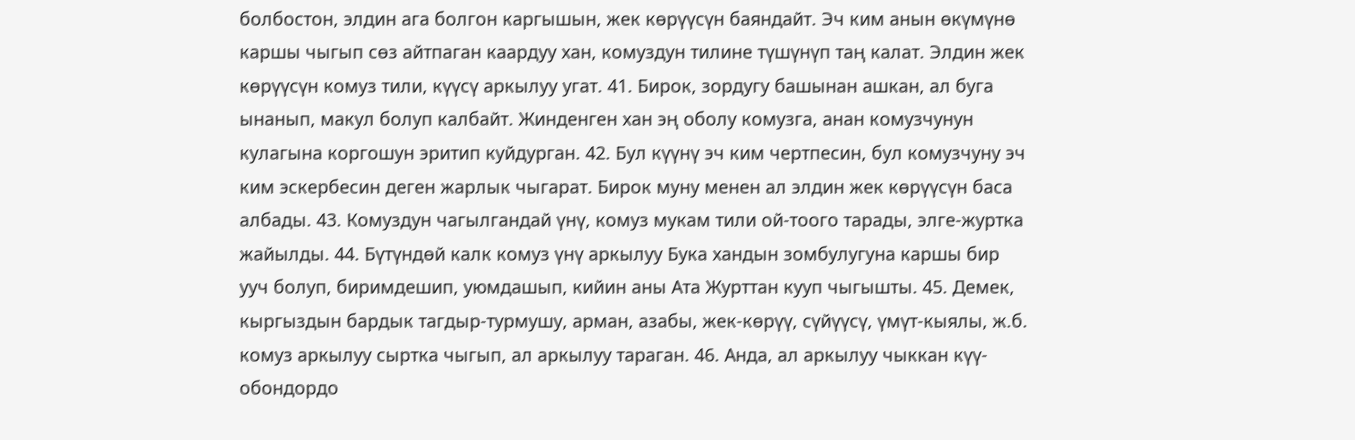болбостон, элдин ага болгон каргышын, жек көрүүсүн баяндайт. Эч ким анын өкүмүнө каршы чыгып сөз айтпаган каардуу хан, комуздун тилине түшүнүп таң калат. Элдин жек көрүүсүн комуз тили, күүсү аркылуу угат. 41. Бирок, зордугу башынан ашкан, ал буга ынанып, макул болуп калбайт. Жинденген хан эң оболу комузга, анан комузчунун кулагына коргошун эритип куйдурган. 42. Бул күүнү эч ким чертпесин, бул комузчуну эч ким эскербесин деген жарлык чыгарат. Бирок муну менен ал элдин жек көрүүсүн баса албады. 43. Комуздун чагылгандай үнү, комуз мукам тили ой-тоого тарады, элге-журтка жайылды. 44. Бүтүндөй калк комуз үнү аркылуу Бука хандын зомбулугуна каршы бир ууч болуп, биримдешип, уюмдашып, кийин аны Ата Журттан кууп чыгышты. 45. Демек, кыргыздын бардык тагдыр-турмушу, арман, азабы, жек-көрүү, сүйүүсү, үмүт-кыялы, ж.б. комуз аркылуу сыртка чыгып, ал аркылуу тараган. 46. Анда, ал аркылуу чыккан күү-обондордо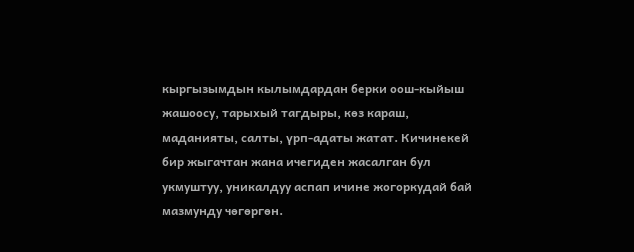кыргызымдын кылымдардан берки оош-кыйыш жашоосу, тарыхый тагдыры, көз караш, маданияты, салты, үрп-адаты жатат. Кичинекей бир жыгачтан жана ичегиден жасалган бул укмуштуу, уникалдуу аспап ичине жогоркудай бай мазмунду чөгөргөн.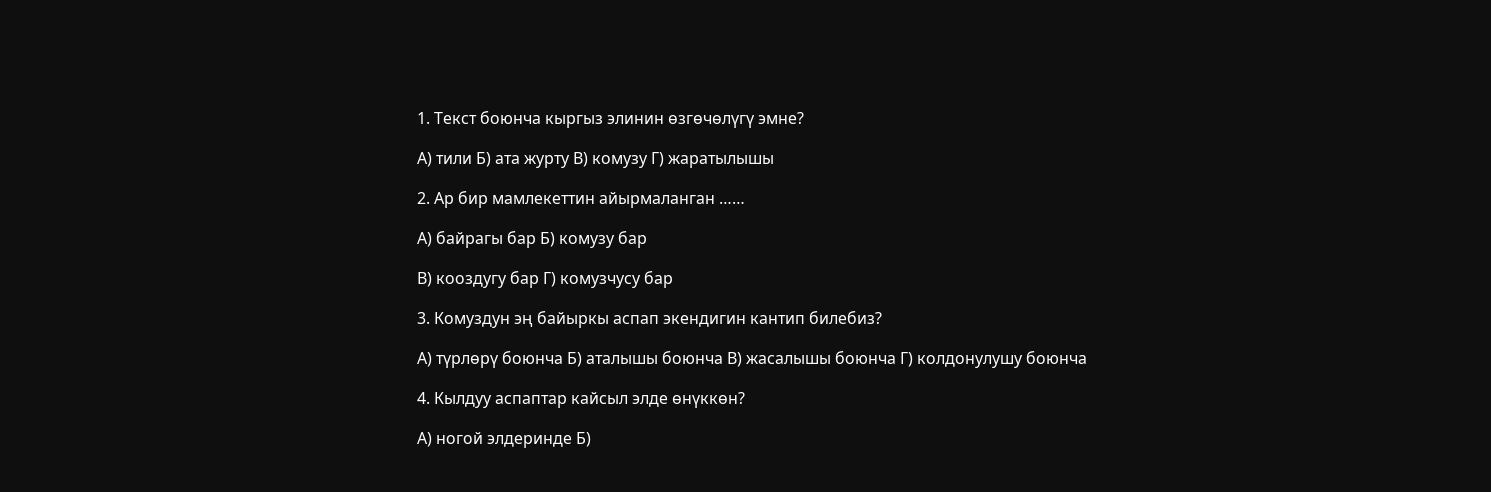1. Текст боюнча кыргыз элинин өзгөчөлүгү эмне?

А) тили Б) ата журту В) комузу Г) жаратылышы

2. Ар бир мамлекеттин айырмаланган ……

А) байрагы бар Б) комузу бар

В) кооздугу бар Г) комузчусу бар

3. Комуздун эң байыркы аспап экендигин кантип билебиз?

А) түрлөрү боюнча Б) аталышы боюнча В) жасалышы боюнча Г) колдонулушу боюнча

4. Кылдуу аспаптар кайсыл элде өнүккөн?

А) ногой элдеринде Б)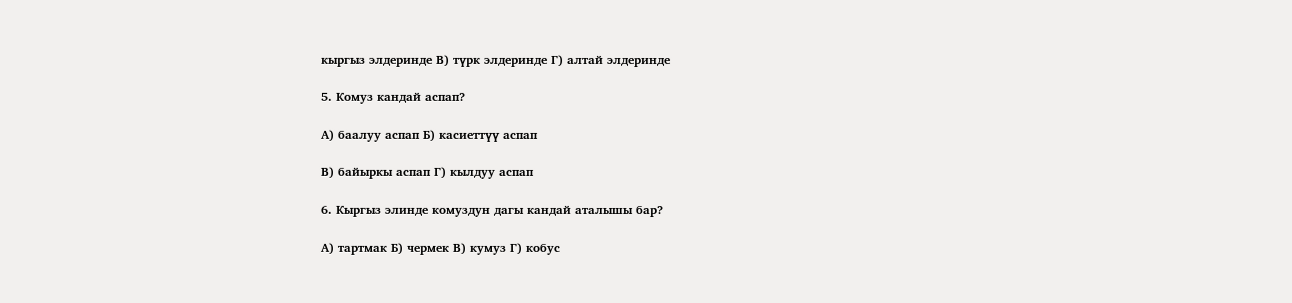кыргыз элдеринде В) түрк элдеринде Г) алтай элдеринде

5. Комуз кандай аспап?

А) баалуу аспап Б) касиеттүү аспап

В) байыркы аспап Г) кылдуу аспап

6. Кыргыз элинде комуздун дагы кандай аталышы бар?

А) тартмак Б) чермек В) кумуз Г) кобус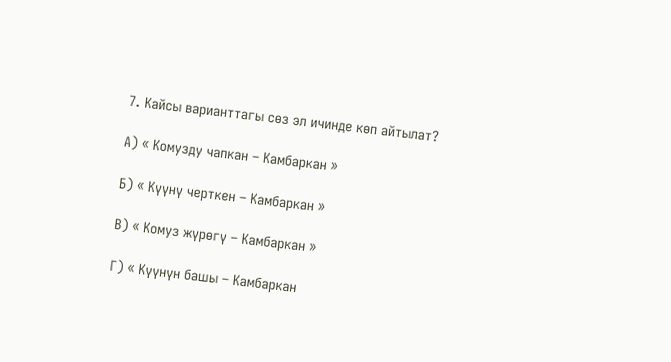7. Кайсы варианттагы сөз эл ичинде көп айтылат?

А) « Комузду чапкан – Камбаркан »

Б) « Күүнү черткен – Камбаркан »

В) « Комуз жүрөгү – Камбаркан »

Г) « Күүнүн башы – Камбаркан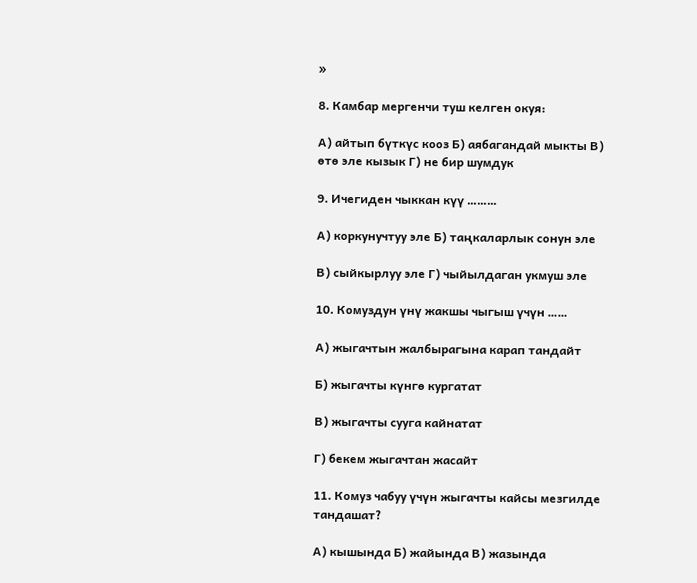»

8. Камбар мергенчи туш келген окуя:

А) айтып бүткүс кооз Б) аябагандай мыкты В) өтө эле кызык Г) не бир шумдук

9. Ичегиден чыккан күү ………

А) коркунучтуу эле Б) таңкаларлык сонун эле

В) сыйкырлуу эле Г) чыйылдаган укмуш эле

10. Комуздун үнү жакшы чыгыш үчүн ……

А) жыгачтын жалбырагына карап тандайт

Б) жыгачты күнгө кургатат

В) жыгачты сууга кайнатат

Г) бекем жыгачтан жасайт

11. Комуз чабуу үчүн жыгачты кайсы мезгилде тандашат?

А) кышында Б) жайында В) жазында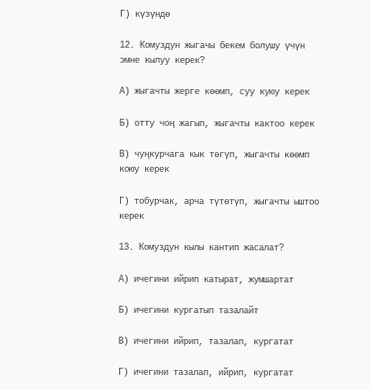Г) күзүндө

12. Комуздун жыгачы бекем болушу үчүн эмне кылуу керек?

А) жыгачты жерге көөмп, суу куюу керек

Б) отту чоң жагып, жыгачты кактоо керек

В) чуңкурчага кык төгүп, жыгачты көөмп коюу керек

Г) тобурчак, арча түтөтүп, жыгачты ыштоо керек

13. Комуздун кылы кантип жасалат?

А) ичегини ийрип катырат, жумшартат

Б) ичегини кургатып тазалайт

В) ичегини ийрип, тазалап, кургатат

Г) ичегини тазалап, ийрип, кургатат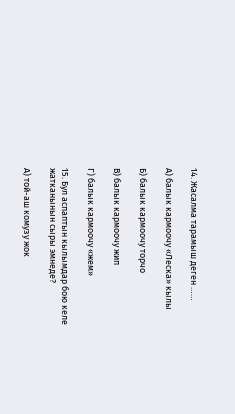14. Жасалма тарамыш деген ……

А) балык кармоочу «Леска» кылы

Б) балык кармоочу торчо

В) балык кармоочу жип

Г) балык кармоочу «жем»

15. Бул аспаптын кылымдар бою келе жатканынын сыры эмнеде?

А) той-аш комузу жок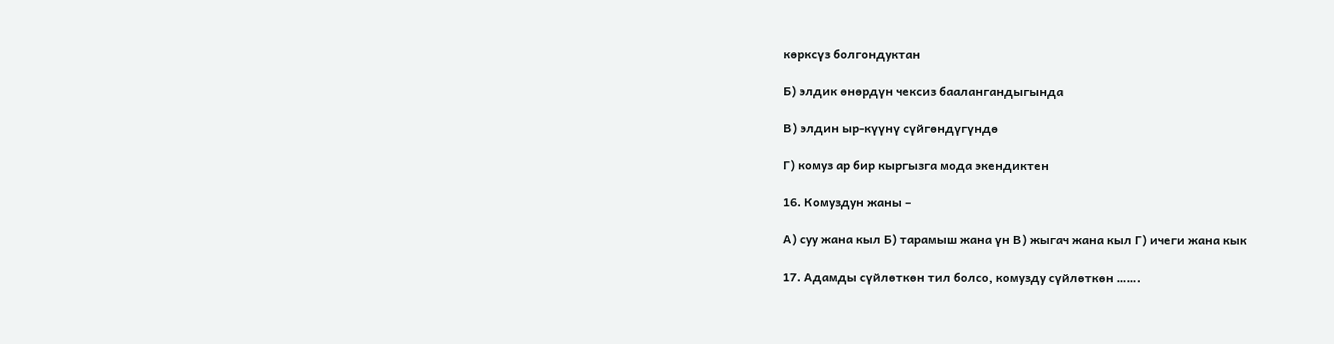көрксүз болгондуктан

Б) элдик өнөрдүн чексиз баалангандыгында

В) элдин ыр-күүнү сүйгөндүгүндө

Г) комуз ар бир кыргызга мода экендиктен

16. Комуздун жаны –

А) суу жана кыл Б) тарамыш жана үн В) жыгач жана кыл Г) ичеги жана кык

17. Адамды сүйлөткөн тил болсо, комузду сүйлөткөн …….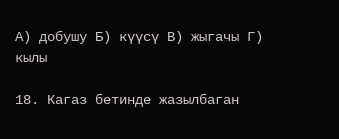А) добушу Б) күүсү В) жыгачы Г) кылы

18. Кагаз бетинде жазылбаган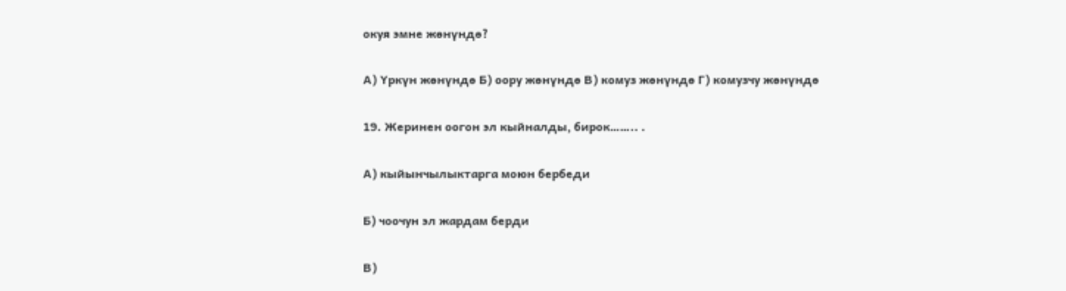окуя эмне жөнүндө?

А) Үркүн жөнүндө Б) оору жөнүндө В) комуз жөнүндө Г) комузчу жөнүндө

19. Жеринен оогон эл кыйналды, бирок…….. .

А) кыйынчылыктарга моюн бербеди

Б) чоочун эл жардам берди

В)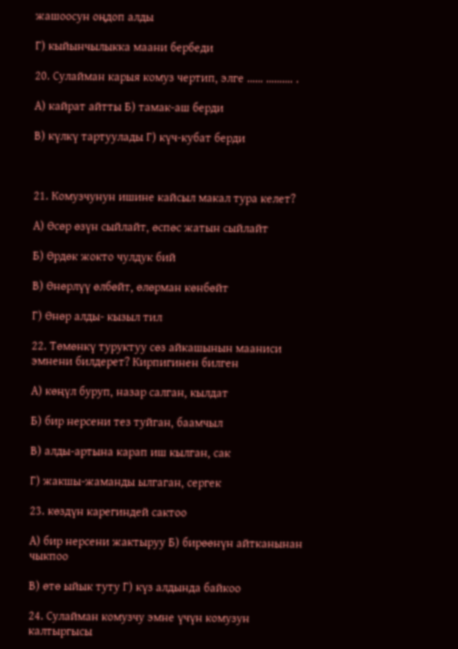жашоосун оңдоп алды

Г) кыйынчылыкка маани бербеди

20. Сулайман карыя комуз чертип, элге …… ………. .

А) кайрат айтты Б) тамак-аш берди

В) күлкү тартуулады Г) күч-кубат берди



21. Комузчунун ишине кайсыл макал тура келет?

А) Өсөр өзүн сыйлайт, өспөс жатын сыйлайт

Б) Өрдөк жокто чулдук бий

В) Өнөрлүү өлбөйт, өлөрман көнбөйт

Г) Өнөр алды- кызыл тил

22. Төмөнкү туруктуу сөз айкашынын мааниси эмнени билдерет? Кирпигинен билген

А) көңүл буруп, назар салган, кылдат

Б) бир нерсени тез туйган, баамчыл

В) алды-артына карап иш кылган, сак

Г) жакшы-жаманды ылгаган, сергек

23. көздүн карегиндей сактоо

А) бир нерсени жактыруу Б) бирөөнүн айтканынан чыкпоо

В) өтө ыйык туту Г) күз алдында байкоо

24. Сулайман комузчу эмне үчүн комузун калтыргысы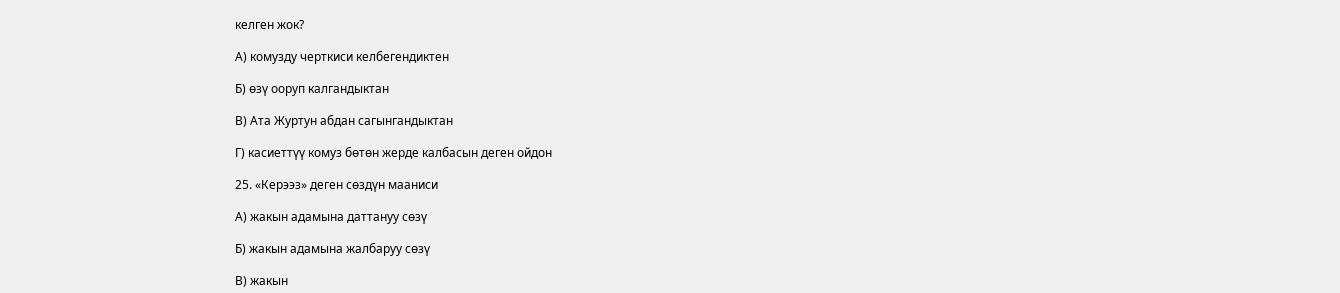келген жок?

А) комузду черткиси келбегендиктен

Б) өзү ооруп калгандыктан

В) Ата Журтун абдан сагынгандыктан

Г) касиеттүү комуз бөтөн жерде калбасын деген ойдон

25. «Керээз» деген сөздүн мааниси

А) жакын адамына даттануу сөзү

Б) жакын адамына жалбаруу сөзү

В) жакын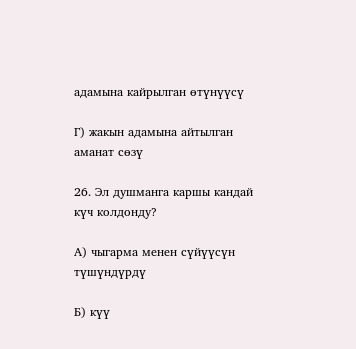адамына кайрылган өтүнүүсү

Г) жакын адамына айтылган аманат сөзү

26. Эл душманга каршы кандай күч колдонду?

А) чыгарма менен сүйүүсүн түшүндүрдү

Б) күү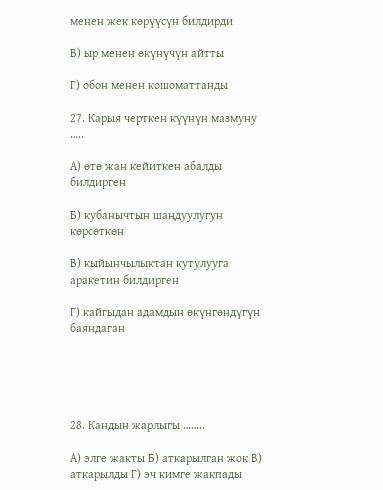менен жек көрүүсүн билдирди

В) ыр менен өкүнүчүн айтты

Г) обон менен кошоматтанды

27. Карыя черткен күүнүн мазмуну …..

А) өтө жан кейиткен абалды билдирген

Б) кубанычтын шаңдуулугун көрсөткөн

В) кыйынчылыктан кутулууга аракетин билдирген

Г) кайгыдан адамдын өкүнгөндүгүн баяндаган





28. Кандын жарлыгы ……..

А) элге жакты Б) аткарылган жок В) аткарылды Г) эч кимге жакпады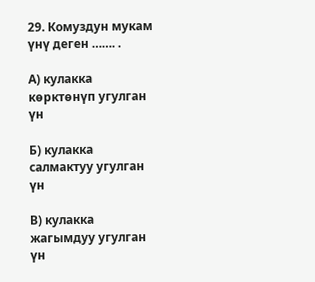29. Комуздун мукам үнү деген ……. .

А) кулакка көрктөнүп угулган үн

Б) кулакка салмактуу угулган үн

В) кулакка жагымдуу угулган үн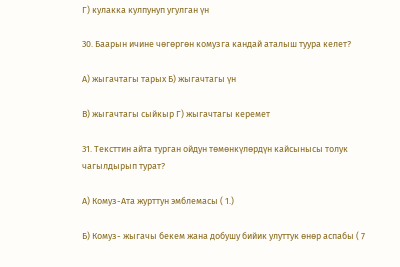Г) кулакка кулпунуп угулган үн

30. Баарын ичине чөгөргөн комузга кандай аталыш туура келет?

А) жыгачтагы тарых Б) жыгачтагы үн

В) жыгачтагы сыйкыр Г) жыгачтагы керемет

31. Тексттин айта турган ойдун төмөнкүлөрдүн кайсынысы толук чагылдырып турат?

А) Комуз-Ата журттун эмблемасы ( 1.)

Б) Комуз- жыгачы бекем жана добушу бийик улуттук өнөр аспабы ( 7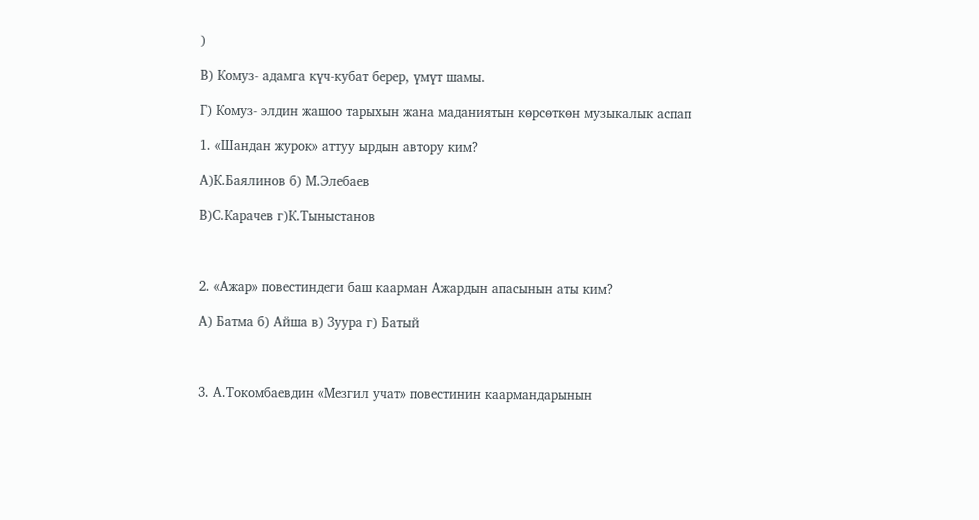)

В) Комуз- адамга күч-кубат берер, үмүт шамы.

Г) Комуз- элдин жашоо тарыхын жана маданиятын көрсөткөн музыкалык аспап

1. «Шандан журок» аттуу ырдын автору ким?

А)К.Баялинов б) М.Элебаев

В)С.Карачев г)К.Тыныстанов



2. «Ажар» повестиндеги баш каарман Ажардын апасынын аты ким?

А) Батма б) Айша в) Зуура г) Батый



3. А.Токомбаевдин «Мезгил учат» повестинин каармандарынын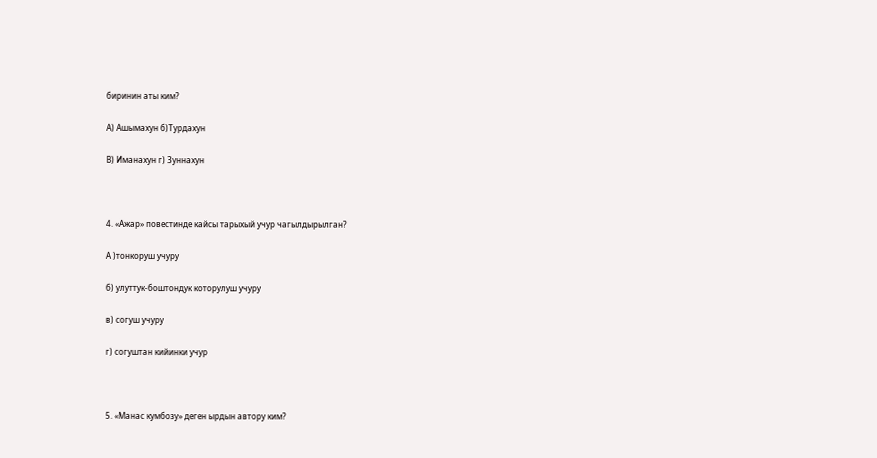биринин аты ким?

А) Ашымахун б)Турдахун

В) Иманахун г) Зуннахун



4. «Ажар» повестинде кайсы тарыхый учур чагылдырылган?

А )тонкоруш учуру

б) улуттук-боштондук которулуш учуру

в) согуш учуру

г) согуштан кийинки учур



5. «Манас кумбозу» деген ырдын автору ким?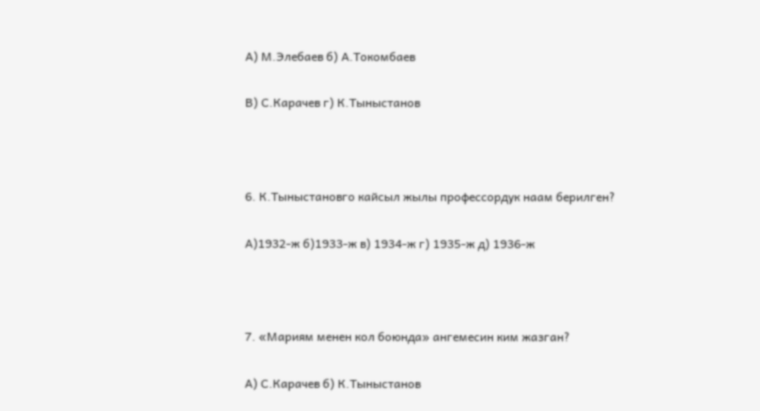А) М.Элебаев б) А.Токомбаев

В) С.Карачев г) К.Тыныстанов



6. К.Тыныстановго кайсыл жылы профессордук наам берилген?

А)1932-ж б)1933-ж в) 1934-ж г) 1935-ж д) 1936-ж



7. «Мариям менен кол боюнда» ангемесин ким жазган?

А) С.Карачев б) К.Тыныстанов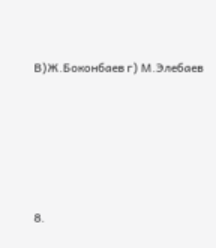В)Ж.Боконбаев г) М.Элебаев









8.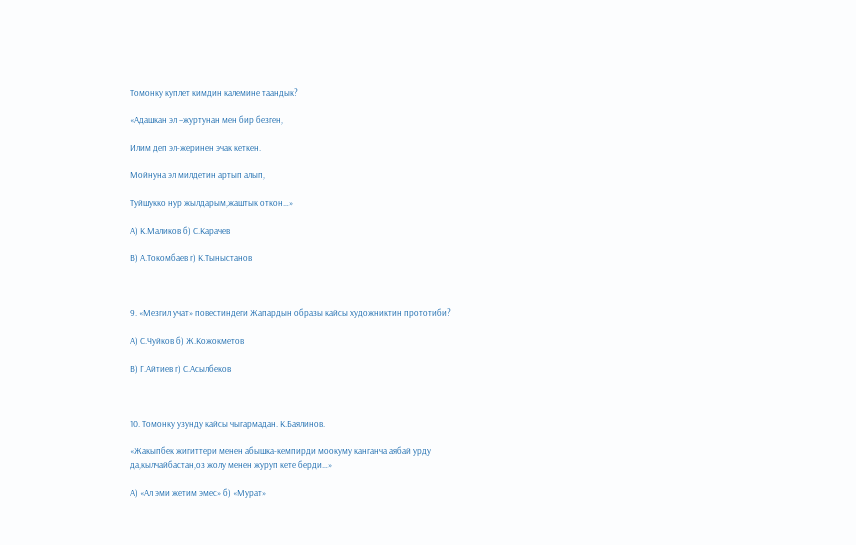Томонку куплет кимдин калемине таандык?

«Адашкан эл –журтунан мен бир безген,

Илим деп эл-жеринен эчак кеткен.

Мойнуна эл милдетин артып алып,

Туйшукко нур жылдарым,жаштык откон…»

А) К.Маликов б) С.Карачев

В) А.Токомбаев г) К.Тыныстанов



9. «Мезгил учат» повестиндеги Жапардын образы кайсы художниктин прототиби?

А) С.Чуйков б) Ж.Кожокметов

В) Г.Айтиев г) С.Асылбеков



10. Томонку узунду кайсы чыгармадан. К.Баялинов.

«Жакыпбек жигиттери менен абышка-кемпирди моокуму канганча аябай урду да,кылчайбастан,оз жолу менен журуп кете берди…»

А) «Ал эми жетим эмес» б) «Мурат»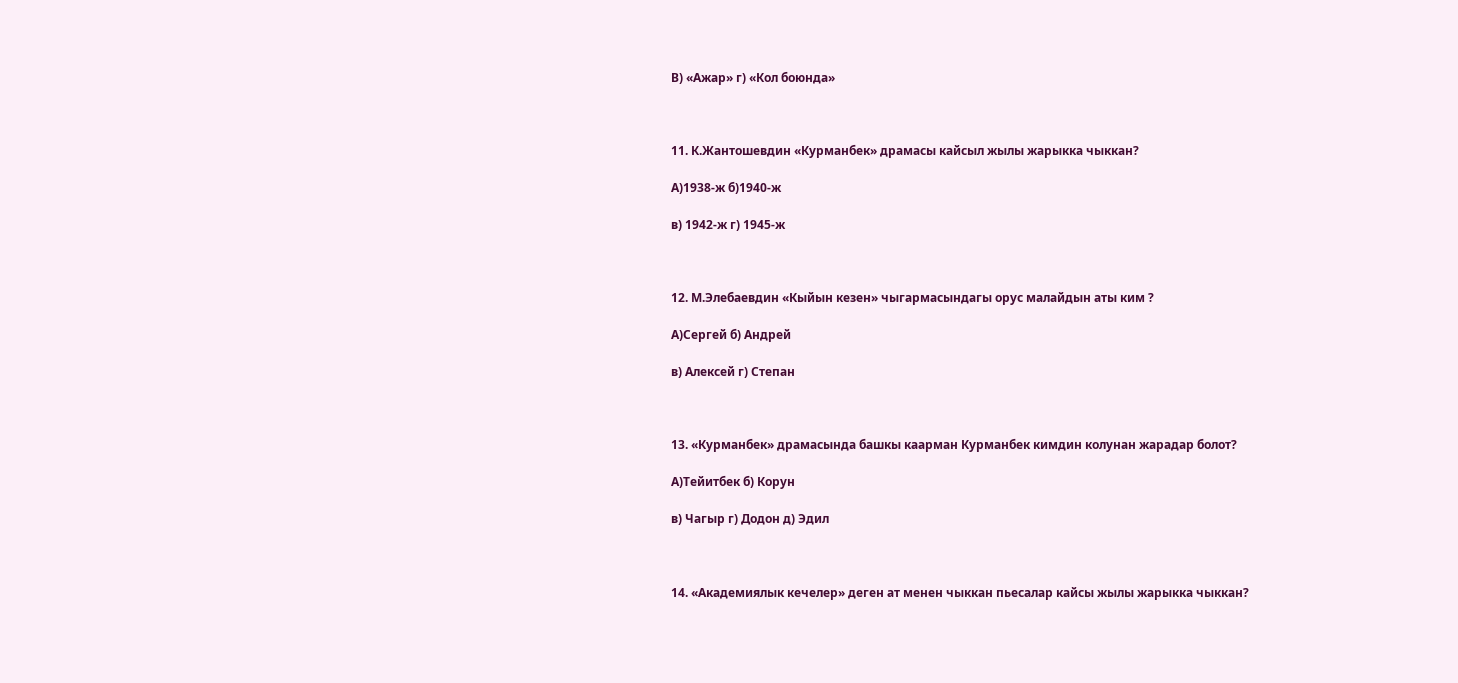В) «Ажар» г) «Кол боюнда»



11. К.Жантошевдин «Курманбек» драмасы кайсыл жылы жарыкка чыккан?

А)1938-ж б)1940-ж

в) 1942-ж г) 1945-ж



12. М.Элебаевдин «Кыйын кезен» чыгармасындагы орус малайдын аты ким ?

А)Сергей б) Андрей

в) Алексей г) Степан



13. «Курманбек» драмасында башкы каарман Курманбек кимдин колунан жарадар болот?

А)Тейитбек б) Корун

в) Чагыр г) Додон д) Эдил



14. «Академиялык кечелер» деген ат менен чыккан пьесалар кайсы жылы жарыкка чыккан?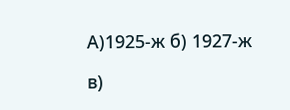А)1925-ж б) 1927-ж

в)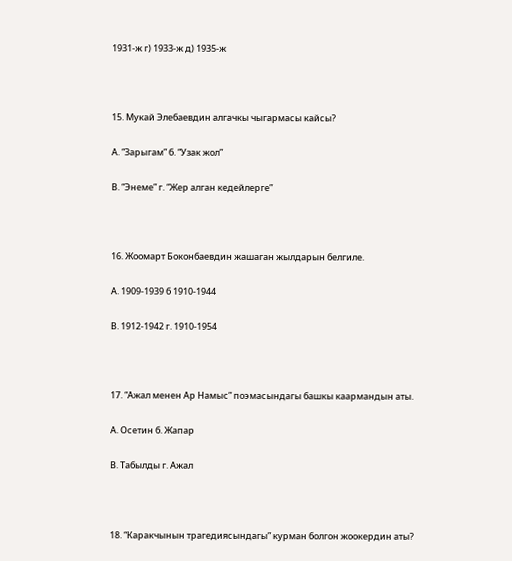1931-ж г) 1933-ж д) 1935-ж



15. Мукай Элебаевдин алгачкы чыгармасы кайсы?

А. “Зарыгам” б. “Узак жол”

В. “Энеме” г. “Жер алган кедейлерге”



16. Жоомарт Боконбаевдин жашаган жылдарын белгиле.

А. 1909-1939 б 1910-1944

В. 1912-1942 г. 1910-1954



17. “Ажал менен Ар Намыс” поэмасындагы башкы каармандын аты.

А. Осетин б. Жапар

В. Табылды г. Ажал



18. “Каракчынын трагедиясындагы” курман болгон жоокердин аты?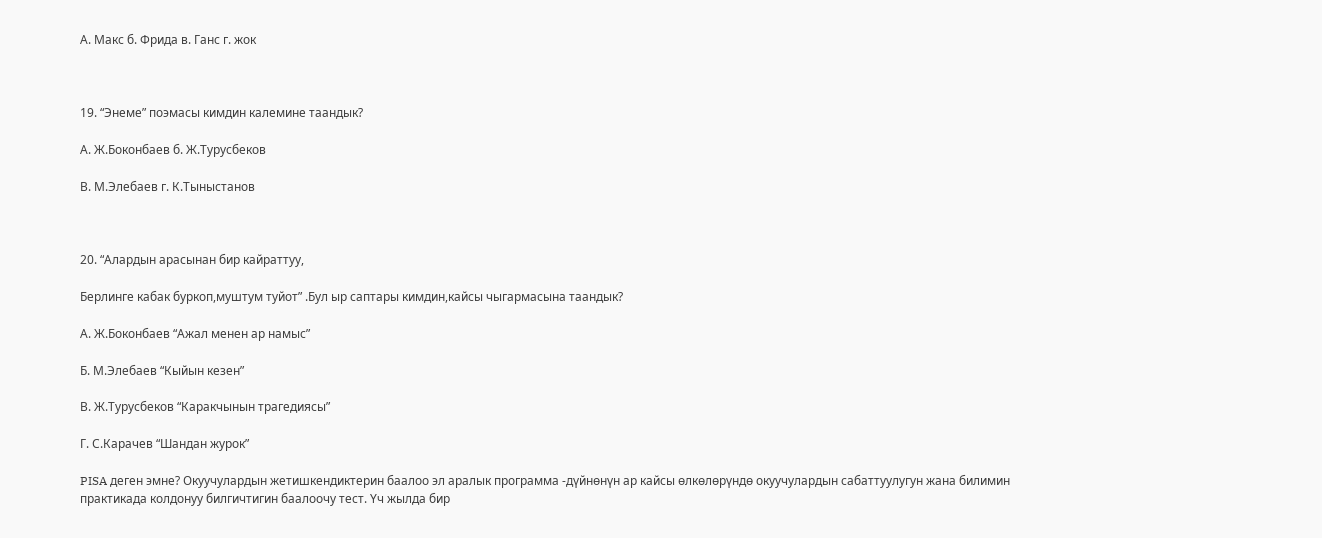А. Макс б. Фрида в. Ганс г. жок



19. “Энеме” поэмасы кимдин калемине таандык?

А. Ж.Боконбаев б. Ж.Турусбеков

В. М.Элебаев г. К.Тыныстанов



20. “Алардын арасынан бир кайраттуу,

Берлинге кабак буркоп,муштум туйот” .Бул ыр саптары кимдин,кайсы чыгармасына таандык?

А. Ж.Боконбаев “Ажал менен ар намыс”

Б. М.Элебаев “Кыйын кезен”

В. Ж.Турусбеков “Каракчынын трагедиясы”

Г. С.Карачев “Шандан журок”

PISA деген эмне? Окуучулардын жетишкендиктерин баалоо эл аралык программа -дүйнөнүн ар кайсы өлкөлөрүндө окуучулардын сабаттуулугун жана билимин практикада колдонуу билгичтигин баалоочу тест. Үч жылда бир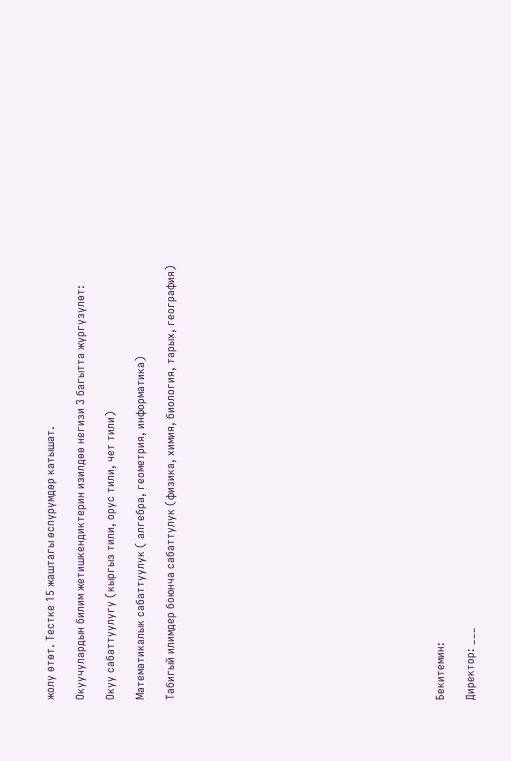жолу өтөт. Тестке 15 жаштагы өспүрүмдөр катышат.

Окуучулардын билим жетишкендиктерин изилдөө негизи 3 багытта жүргүзүлөт:

Окуу сабаттуулугу (кыргыз тили, орус тили, чет тили)

Математикалык сабаттуулук ( алгебра, геометрия, информатика)

Табигый илимдер боюнча сабаттулук (физика, химия, биология, тарых, география)

















Бекитемин:

Директор: ___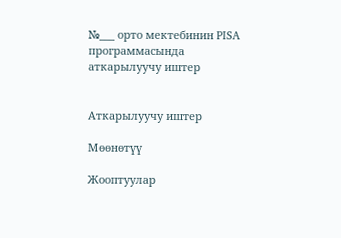№___ орто мектебинин PISA программасында аткарылуучу иштер


Аткарылуучу иштер

Мөөнөтүү

Жооптуулар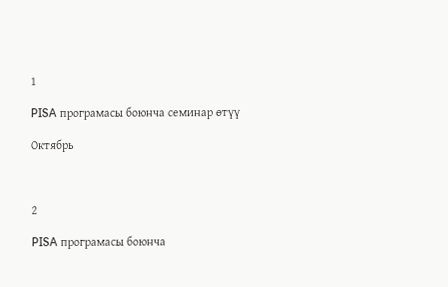1

PISA програмасы боюнча семинар өтүү

Октябрь



2

PISA програмасы боюнча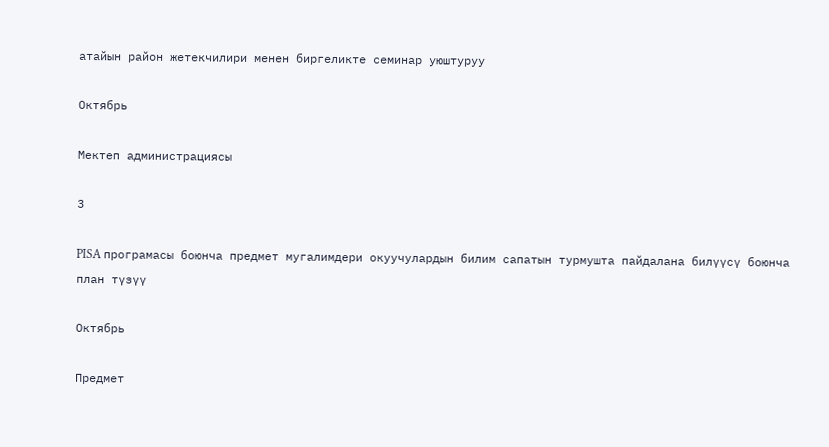атайын район жетекчилири менен биргеликте семинар уюштуруу

Октябрь

Мектеп администрациясы

3

PISA програмасы боюнча предмет мугалимдери окуучулардын билим сапатын турмушта пайдалана билүүсү боюнча план түзүү

Октябрь

Предмет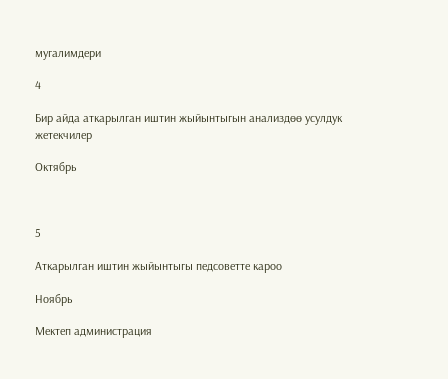мугалимдери

4

Бир айда аткарылган иштин жыйынтыгын анализдөө усулдук жетекчилер

Октябрь



5

Аткарылган иштин жыйынтыгы педсоветте кароо

Ноябрь

Мектеп администрация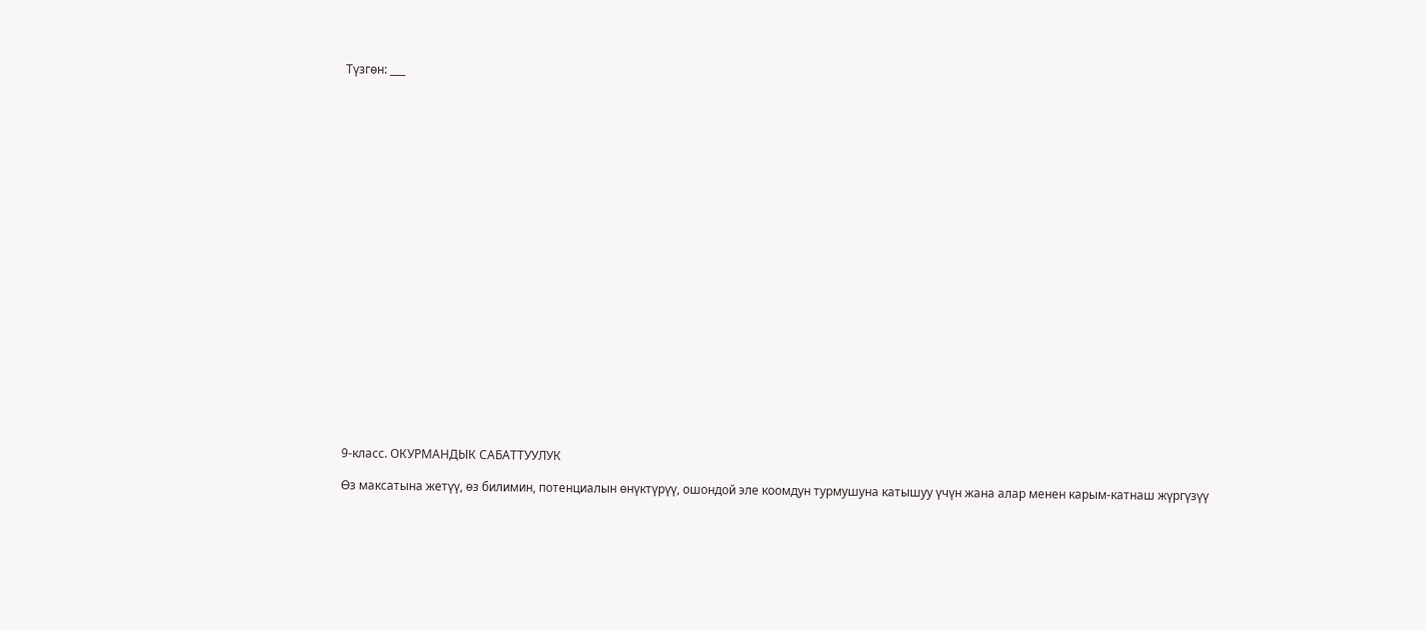Түзгөн: ___























9-класс. ОКУРМАНДЫК САБАТТУУЛУК

Өз максатына жетүү, өз билимин, потенциалын өнүктүрүү, ошондой эле коомдун турмушуна катышуу үчүн жана алар менен карым-катнаш жүргүзүү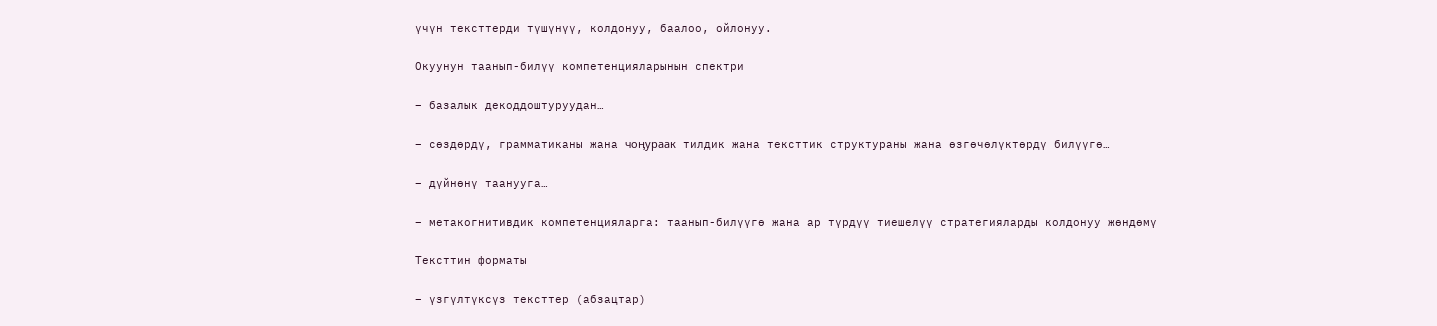үчүн тексттерди түшүнүү, колдонуу, баалоо, ойлонуу.

Окуунун таанып-билүү компетенцияларынын спектри

– базалык декоддоштуруудан…

– сөздөрдү, грамматиканы жана чоӊураак тилдик жана тексттик структураны жана өзгөчөлүктөрдү билүүгө…

– дүйнөнү таанууга…

– метакогнитивдик компетенцияларга: таанып-билүүгө жана ар түрдүү тиешелүү стратегияларды колдонуу жөндөмү

Тексттин форматы

– үзгүлтүксүз тексттер (абзацтар)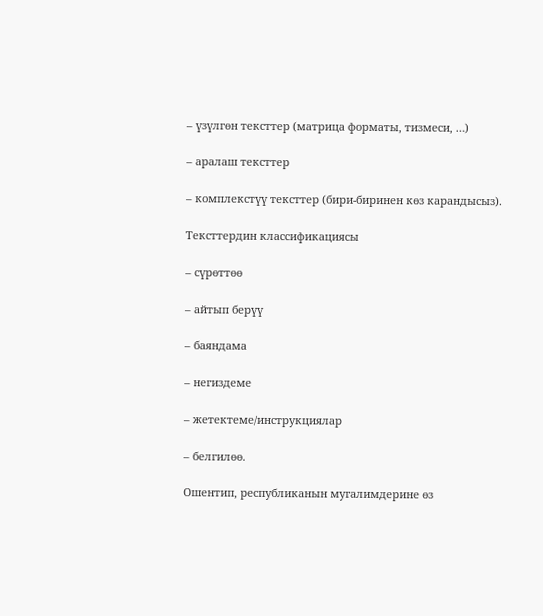– үзүлгөн тексттер (матрица форматы, тизмеси, …)

– аралаш тексттер

– комплекстүү тексттер (бири-биринен көз карандысыз).

Тексттердин классификациясы

– сүрөттөө

– айтып берүү

– баяндама

– негиздеме

– жетектеме/инструкциялар

– белгилөө.

Ошентип, республиканын мугалимдерине өз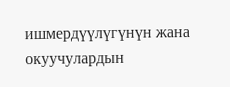ишмердүүлүгүнүн жана окуучулардын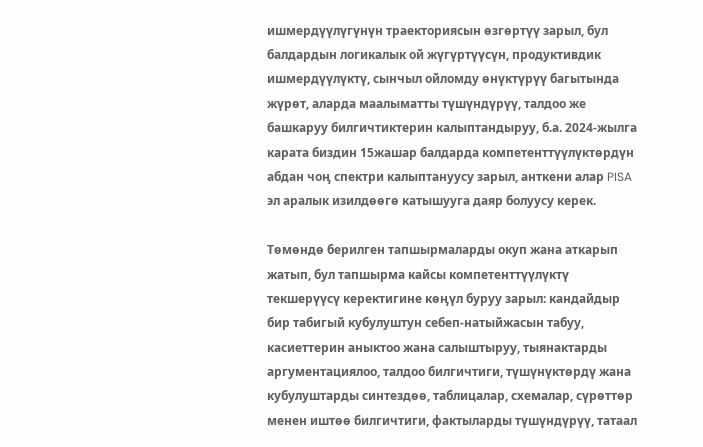ишмердүүлүгүнүн траекториясын өзгөртүү зарыл, бул балдардын логикалык ой жүгүртүүсүн, продуктивдик ишмердүүлүктү, сынчыл ойломду өнүктүрүү багытында жүрөт, аларда маалыматты түшүндүрүү, талдоо же башкаруу билгичтиктерин калыптандыруу, б.а. 2024-жылга карата биздин 15жашар балдарда компетенттүүлүктөрдүн абдан чоӊ спектри калыптануусу зарыл, анткени алар PISA эл аралык изилдөөгө катышууга даяр болуусу керек.

Төмөндө берилген тапшырмаларды окуп жана аткарып жатып, бул тапшырма кайсы компетенттүүлүктү текшерүүсү керектигине көӊүл буруу зарыл: кандайдыр бир табигый кубулуштун себеп-натыйжасын табуу, касиеттерин аныктоо жана салыштыруу, тыянактарды аргументациялоо, талдоо билгичтиги, түшүнүктөрдү жана кубулуштарды синтездөө, таблицалар, схемалар, сүрөттөр менен иштөө билгичтиги, фактыларды түшүндүрүү, татаал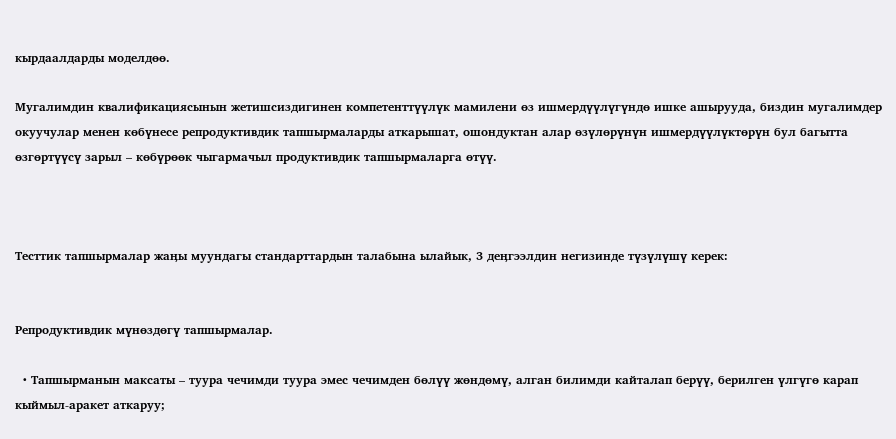кырдаалдарды моделдөө.

Мугалимдин квалификациясынын жетишсиздигинен компетенттүүлүк мамилени өз ишмердүүлүгүндө ишке ашырууда, биздин мугалимдер окуучулар менен көбүнесе репродуктивдик тапшырмаларды аткарышат, ошондуктан алар өзүлөрүнүн ишмердүүлүктөрүн бул багытта өзгөртүүсү зарыл – көбүрөөк чыгармачыл продуктивдик тапшырмаларга өтүү.



Тесттик тапшырмалар жаӊы муундагы стандарттардын талабына ылайык, 3 деӊгээлдин негизинде түзүлүшү керек:


Репродуктивдик мүнөздөгү тапшырмалар.

  • Тапшырманын максаты – туура чечимди туура эмес чечимден бөлүү жөндөмү, алган билимди кайталап берүү, берилген үлгүгө карап кыймыл-аракет аткаруу;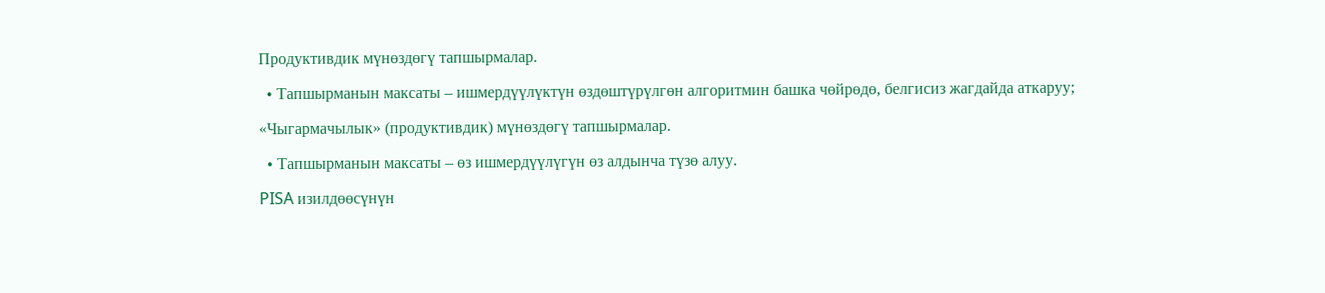Продуктивдик мүнөздөгү тапшырмалар.

  • Тапшырманын максаты – ишмердүүлүктүн өздөштүрүлгөн алгоритмин башка чөйрөдө, белгисиз жагдайда аткаруу;

«Чыгармачылык» (продуктивдик) мүнөздөгү тапшырмалар.

  • Тапшырманын максаты – өз ишмердүүлүгүн өз алдынча түзө алуу.

PISA изилдөөсүнүн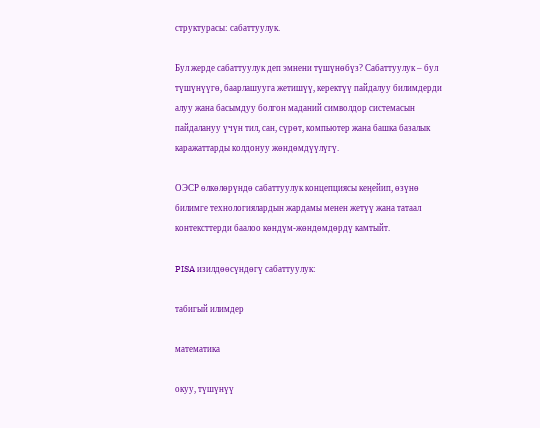структурасы: сабаттуулук.

Бул жерде сабаттуулук деп эмнени түшүнөбүз? Сабаттуулук – бул түшүнүүгө, баарлашууга жетишүү, керектүү пайдалуу билимдерди алуу жана басымдуу болгон маданий символдор системасын пайдалануу үчүн тил, сан, сүрөт, компьютер жана башка базалык каражаттарды колдонуу жөндөмдүүлүгү.

ОЭСР өлкөлөрүндө сабаттуулук концепциясы кеӊейип, өзүнө билимге технологиялардын жардамы менен жетүү жана татаал контексттерди баалоо көндүм-жөндөмдөрдү камтыйт.

PISA изилдөөсүндөгү сабаттуулук:

табигый илимдер

математика

окуу, түшүнүү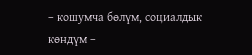– кошумча бөлүм, социалдык көндүм –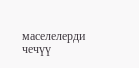маселелерди чечүү